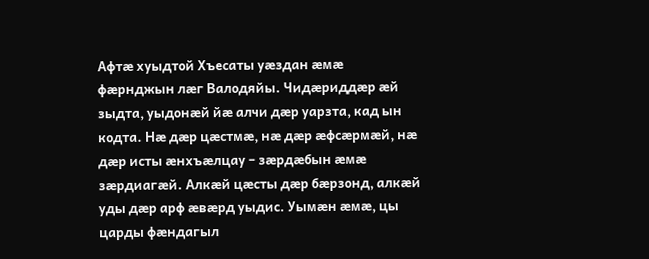Афтӕ хуыдтой Хъесаты уӕздан ӕмӕ фӕрнджын лӕг Валодяйы. Чидӕриддӕр ӕй зыдта, уыдонӕй йӕ алчи дӕр уарзта, кад ын кодта. Нӕ дӕр цӕстмӕ, нӕ дӕр ӕфсӕрмӕй, нӕ дӕр исты ӕнхъӕлцау – зӕрдӕбын ӕмӕ зӕрдиагӕй. Алкӕй цӕсты дӕр бӕрзонд, алкӕй уды дӕр арф ӕвӕрд уыдис. Уымӕн ӕмӕ, цы царды фӕндагыл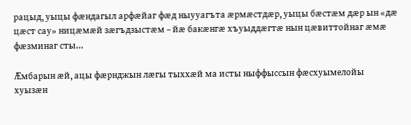рацыд, уыцы фӕндагыл арфӕйаг фӕд ныууагъта ӕрмӕстдӕр, уыцы бӕстӕм дӕр ын «дӕ цӕст сау» ницӕмӕй зӕгъдзыстӕм – йӕ бакӕнгӕ хъуыддӕгтӕ нын цӕвиттойнаг ӕмӕ фӕзминаг сты…

Æмбарын ӕй, ацы фӕрнджын лӕгы тыххӕй ма исты ныффыссын фӕсхуымелойы хуызӕн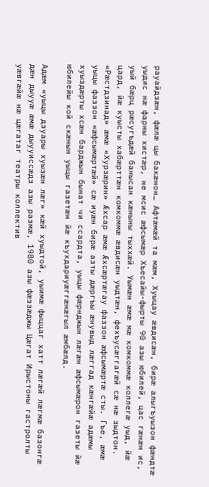рауайдзӕн, фӕлӕ цы бакӕнон… Афтӕмӕй та мӕм, Хуыцау ӕвдисӕн, бирӕ алыгъуызон фӕндтӕ уыдис нӕ фарны хистӕр, не мсис ӕфсымӕр Хъесайы-фырты 90 азы юбилей, цас гӕнӕн ис, уый бӕрц рӕсугъдӕй банысан кӕныны тыххӕй. Уымӕн ӕмӕ мӕ комкоммӕ коллегӕ уыд, йӕ цард, йӕ куысты хабӕрттӕн комкоммӕ ӕвдисӕн уыдтӕн, фехъусӕггагӕй сӕ нӕ зыдтон. «Рӕстдзинад» ӕмӕ «Хурзӕрин» Æхсар ӕмӕ Æхсӕртӕгау фаззон ӕфсымӕртӕ сты. Гъе, ӕмӕ уыцы фаззон «ӕфсымӕртӕй» сӕ иуӕн бирӕ азты дӕргъы ӕнувыд лӕггад кӕнгӕйӕ адӕмы хуыздӕрты хсӕн барджын бынат чи ссардта, уыцы фӕрнджын лӕгӕн ӕфсымӕрон газеты йӕ юбилейы кой скӕнын уыцы газетӕн йӕ къухдариуӕггӕнӕгыл ӕмбӕлд.

Адӕм «уыцы дзуары хуызӕн лӕг» кӕй хуыдтой, уыимӕ фыццаг хатт лӕгӕй лӕгмӕ базонгӕ дӕн дыууӕ ӕмӕ дыууиссӕдз азы размӕ, 1980 азы фӕззӕджы Цӕгат Ирыстоны гастролты уӕвгӕйӕ нӕ цӕгатаг театры коллектив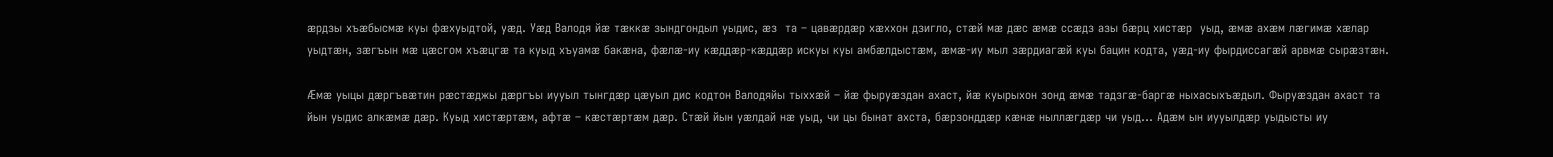ӕрдзы хъӕбысмӕ куы фӕхуыдтой, уӕд. Уӕд Валодя йӕ тӕккӕ зындгондыл уыдис, ӕз  та – цавӕрдӕр хӕххон дзигло, стӕй мӕ дӕс ӕмӕ ссӕдз азы бӕрц хистӕр  уыд, ӕмӕ ахӕм лӕгимӕ хӕлар уыдтӕн, зӕгъын мӕ цӕсгом хъӕцгӕ та куыд хъуамӕ бакӕна, фӕлӕ-иу кӕддӕр-кӕддӕр искуы куы амбӕлдыстӕм, ӕмӕ-иу мыл зӕрдиагӕй куы бацин кодта, уӕд-иу фырдиссагӕй арвмӕ сырӕзтӕн.

Æмӕ уыцы дӕргъвӕтин рӕстӕджы дӕргъы иууыл тынгдӕр цӕуыл дис кодтон Валодяйы тыххӕй – йӕ фыруӕздан ахаст, йӕ куырыхон зонд ӕмӕ тадзгӕ-баргӕ ныхасыхъӕдыл. Фыруӕздан ахаст та йын уыдис алкӕмӕ дӕр. Куыд хистӕртӕм, афтӕ – кӕстӕртӕм дӕр. Стӕй йын уӕлдай нӕ уыд, чи цы бынат ахста, бӕрзонддӕр кӕнӕ ныллӕгдӕр чи уыд… Адӕм ын иууылдӕр уыдысты иу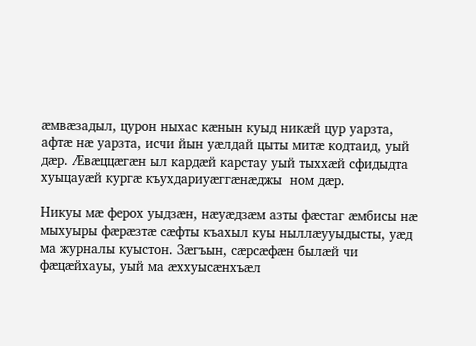ӕмвӕзадыл, цурон ныхас кӕнын куыд никӕй цур уарзта, афтӕ нӕ уарзта, исчи йын уӕлдай цыты митӕ кодтаид, уый дӕр. Æвӕццӕгӕн ыл кардӕй карстау уый тыххӕй сфидыдта хуыцауӕй кургӕ къухдариуӕггӕнӕджы  ном дӕр.

Никуы мӕ ферох уыдзӕн, нӕуӕдзӕм азты фӕстаг ӕмбисы нӕ мыхуыры фӕрӕзтӕ сӕфты къахыл куы ныллӕууыдысты, уӕд ма журналы куыстон. Зӕгъын, сӕрсӕфӕн былӕй чи фӕцӕйхауы, уый ма ӕххуысӕнхъӕл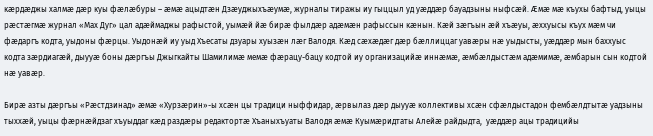кӕрдӕджы халмӕ дӕр куы фӕлӕбуры – ӕмӕ ацыдтӕн Дзӕуджыхъӕумӕ, журналы тиражы иу гыццыл уд уӕддӕр бауадзыны ныфсӕй. Æмӕ мӕ къухы бафтыд, уыцы рӕстӕгмӕ журнал «Мах Дуг» цал адӕймаджы рафыстой, уымӕй йӕ бирӕ фылдӕр адӕмӕн рафыссын кӕнын. Кӕй зӕгъын ӕй хъӕуы, ӕххуысы къух мӕм чи фӕдаргъ кодта, уыдоны фӕрцы. Уыдонӕй иу уыд Хъесаты дзуары хуызӕн лӕг Валодя. Кӕд сӕхӕдӕг дӕр бӕллиццаг уавӕры нӕ уыдысты, уӕддӕр мын баххуыс кодта зӕрдиагӕй, дыууӕ боны дӕргъы Джыгкайты Шамилимӕ мемӕ фӕрацу-бацу кодтой иу организацийӕ иннӕмӕ, ӕмбӕлдыстӕм адӕмимӕ, ӕмбарын сын кодтой нӕ уавӕр.

Бирӕ азты дӕргъы «Рӕстдзинад» ӕмӕ «Хурзӕрин»-ы хсӕн цы традици ныффидар, ӕрвылаз дӕр дыууӕ коллективы хсӕн сфӕлдыстадон фембӕлдтытӕ уадзыны тыххӕй, уыцы фӕрнӕйдзаг хъуыддаг кӕд раздӕры редактортӕ Хъаныхъуаты Валодя ӕмӕ Куымӕридтаты Алейӕ райдыдта,  уӕддӕр ацы традицийы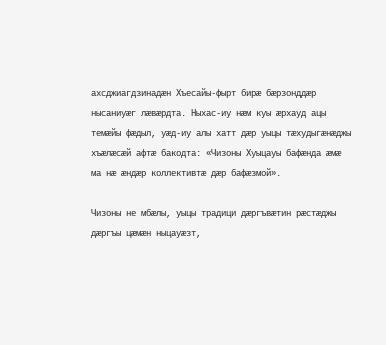ахсджиагдзинадӕн Хъесайы-фырт бирӕ бӕрзонддӕр нысаниуӕг лӕвӕрдта. Ныхас-иу нӕм куы ӕрхауд ацы темӕйы фӕдыл, уӕд-иу алы хатт дӕр уыцы тӕхудыгӕнӕджы хъӕлӕсӕй афтӕ бакодта: «Чизоны Хуыцауы бафӕнда ӕмӕ ма нӕ ӕндӕр коллективтӕ дӕр бафӕзмой».

Чизоны не мбӕлы, уыцы традици дӕргъвӕтин рӕстӕджы дӕргъы цӕмӕн ныцауӕзт,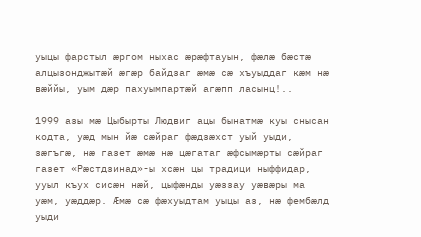уыцы фарстыл ӕргом ныхас ӕрӕфтауын, фӕлӕ бӕстӕ алцызонджытӕй ӕгӕр байдзаг ӕмӕ сӕ хъуыддаг кӕм нӕ вӕййы, уым дӕр пахуымпартӕй агӕпп ласынц!..

1999 азы мӕ Цыбырты Людвиг ацы бынатмӕ куы снысан кодта, уӕд мын йӕ сӕйраг фӕдзӕхст уый уыди, зӕгъгӕ, нӕ газет ӕмӕ нӕ цӕгатаг ӕфсымӕрты сӕйраг газет «Рӕстдзинад»-ы хсӕн цы традици ныффидар, ууыл къух сисӕн нӕй, цыфӕнды уӕззау уӕвӕры ма уӕм, уӕддӕр. Æмӕ сӕ фӕхуыдтам уыцы аз, нӕ фембӕлд уыди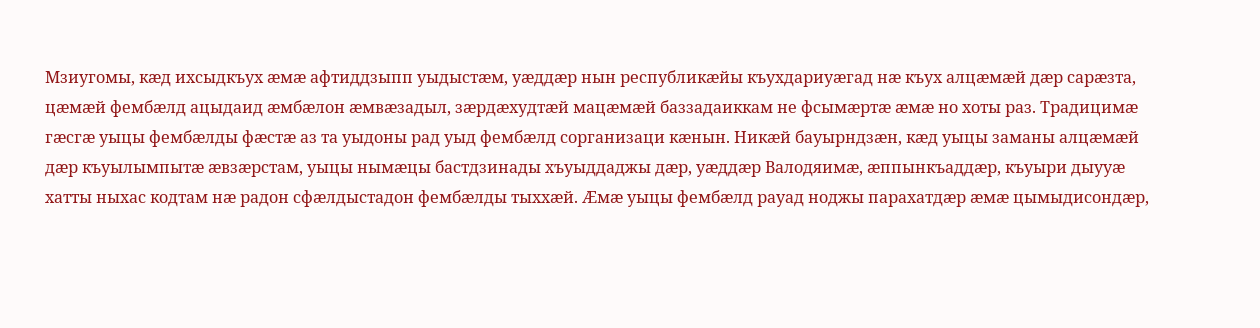Мзиугомы, кӕд ихсыдкъух ӕмӕ афтиддзыпп уыдыстӕм, уӕддӕр нын республикӕйы къухдариуӕгад нӕ къух алцӕмӕй дӕр сарӕзта, цӕмӕй фембӕлд ацыдаид ӕмбӕлон ӕмвӕзадыл, зӕрдӕхудтӕй мацӕмӕй баззадаиккам не фсымӕртӕ ӕмӕ но хоты раз. Традицимӕ гӕсгӕ уыцы фембӕлды фӕстӕ аз та уыдоны рад уыд фембӕлд сорганизаци кӕнын. Никӕй бауырндзӕн, кӕд уыцы заманы алцӕмӕй дӕр къуылымпытӕ ӕвзӕрстам, уыцы нымӕцы бастдзинады хъуыддаджы дӕр, уӕддӕр Валодяимӕ, ӕппынкъаддӕр, къуыри дыууӕ хатты ныхас кодтам нӕ радон сфӕлдыстадон фембӕлды тыххӕй. Æмӕ уыцы фембӕлд рауад ноджы парахатдӕр ӕмӕ цымыдисондӕр,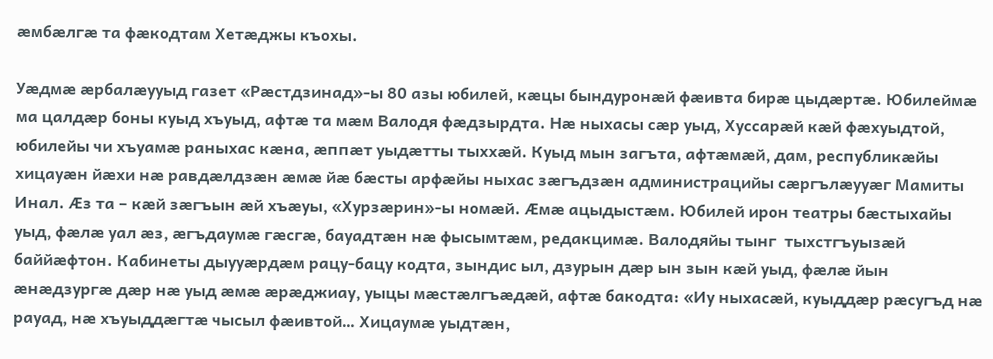ӕмбӕлгӕ та фӕкодтам Хетӕджы къохы.

Уӕдмӕ ӕрбалӕууыд газет «Рӕстдзинад»-ы 80 азы юбилей, кӕцы бындуронӕй фӕивта бирӕ цыдӕртӕ. Юбилеймӕ ма цалдӕр боны куыд хъуыд, афтӕ та мӕм Валодя фӕдзырдта. Нӕ ныхасы сӕр уыд, Хуссарӕй кӕй фӕхуыдтой, юбилейы чи хъуамӕ раныхас кӕна, ӕппӕт уыдӕтты тыххӕй. Куыд мын загъта, афтӕмӕй, дам, республикӕйы хицауӕн йӕхи нӕ равдӕлдзӕн ӕмӕ йӕ бӕсты арфӕйы ныхас зӕгъдзӕн администрацийы сӕргълӕууӕг Мамиты Инал. Æз та – кӕй зӕгъын ӕй хъӕуы, «Хурзӕрин»-ы номӕй. Æмӕ ацыдыстӕм. Юбилей ирон театры бӕстыхайы уыд, фӕлӕ уал ӕз, ӕгъдаумӕ гӕсгӕ, бауадтӕн нӕ фысымтӕм, редакцимӕ. Валодяйы тынг  тыхстгъуызӕй баййӕфтон. Кабинеты дыууӕрдӕм рацу-бацу кодта, зындис ыл, дзурын дӕр ын зын кӕй уыд, фӕлӕ йын ӕнӕдзургӕ дӕр нӕ уыд ӕмӕ ӕрӕджиау, уыцы мӕстӕлгъӕдӕй, афтӕ бакодта: «Иу ныхасӕй, куыддӕр рӕсугъд нӕ рауад, нӕ хъуыддӕгтӕ чысыл фӕивтой… Хицаумӕ уыдтӕн,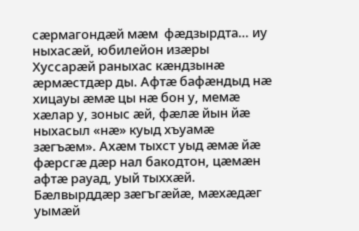сӕрмагондӕй мӕм  фӕдзырдта… иу ныхасӕй, юбилейон изӕры Хуссарӕй раныхас кӕндзынӕ ӕрмӕстдӕр ды. Афтӕ бафӕндыд нӕ хицауы ӕмӕ цы нӕ бон у, мемӕ хӕлар у, зоныс ӕй, фӕлӕ йын йӕ ныхасыл «нӕ» куыд хъуамӕ зӕгъӕм». Ахӕм тыхст уыд ӕмӕ йӕ фӕрсгӕ дӕр нал бакодтон, цӕмӕн афтӕ рауад, уый тыххӕй. Бӕлвырддӕр зӕгъгӕйӕ, мӕхӕдӕг уымӕй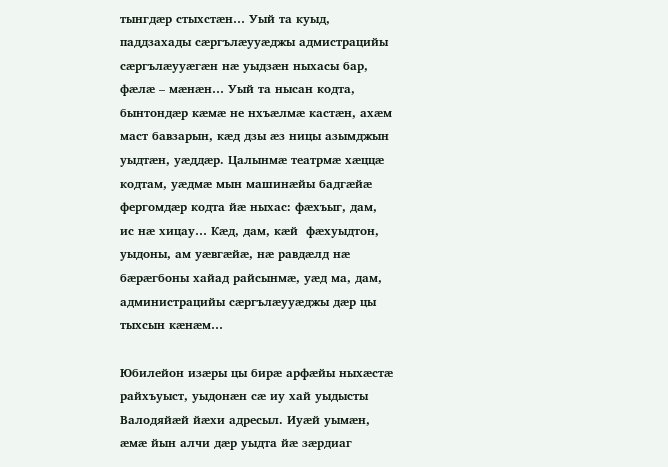тынгдӕр стыхстӕн… Уый та куыд, паддзахады сӕргълӕууӕджы адмистрацийы сӕргълӕууӕгӕн нӕ уыдзӕн ныхасы бар, фӕлӕ – мӕнӕн… Уый та нысан кодта, бынтондӕр кӕмӕ не нхъӕлмӕ кастӕн, ахӕм маст бавзарын, кӕд дзы ӕз ницы азымджын уыдтӕн, уӕддӕр. Цалынмӕ театрмӕ хӕццӕ кодтам, уӕдмӕ мын машинӕйы бадгӕйӕ фергомдӕр кодта йӕ ныхас: фӕхъыг, дам, ис нӕ хицау… Кӕд, дам, кӕй  фӕхуыдтон, уыдоны, ам уӕвгӕйӕ, нӕ равдӕлд нӕ бӕрӕгбоны хайад райсынмӕ, уӕд ма, дам, администрацийы сӕргълӕууӕджы дӕр цы тыхсын кӕнӕм…

Юбилейон изӕры цы бирӕ арфӕйы ныхӕстӕ райхъуыст, уыдонӕн сӕ иу хай уыдысты Валодяйӕй йӕхи адресыл. Иуӕй уымӕн, ӕмӕ йын алчи дӕр уыдта йӕ зӕрдиаг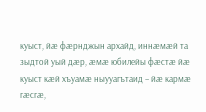куыст, йӕ фӕрнджын архайд, иннӕмӕй та зыдтой уый дӕр, ӕмӕ юбилейы фӕстӕ йӕ куыст кӕй хъуамӕ ныууагътаид – йӕ кармӕ гӕсгӕ,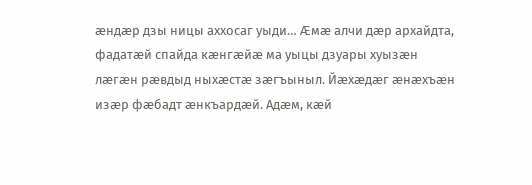ӕндӕр дзы ницы аххосаг уыди… Æмӕ алчи дӕр архайдта, фадатӕй спайда кӕнгӕйӕ ма уыцы дзуары хуызӕн лӕгӕн рӕвдыд ныхӕстӕ зӕгъыныл. Йӕхӕдӕг ӕнӕхъӕн изӕр фӕбадт ӕнкъардӕй. Адӕм, кӕй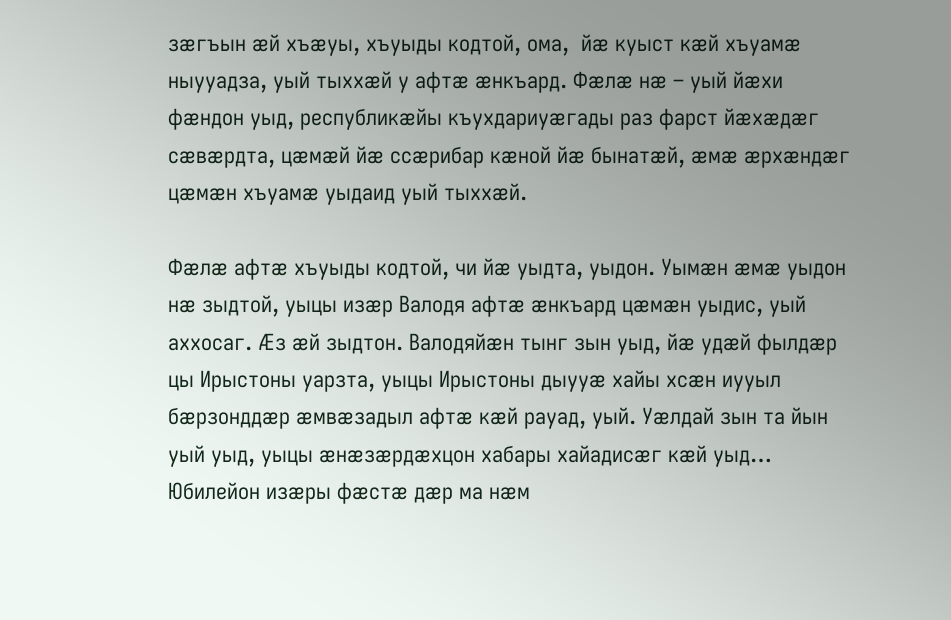зӕгъын ӕй хъӕуы, хъуыды кодтой, ома,  йӕ куыст кӕй хъуамӕ ныууадза, уый тыххӕй у афтӕ ӕнкъард. Фӕлӕ нӕ – уый йӕхи фӕндон уыд, республикӕйы къухдариуӕгады раз фарст йӕхӕдӕг сӕвӕрдта, цӕмӕй йӕ ссӕрибар кӕной йӕ бынатӕй, ӕмӕ ӕрхӕндӕг цӕмӕн хъуамӕ уыдаид уый тыххӕй.

Фӕлӕ афтӕ хъуыды кодтой, чи йӕ уыдта, уыдон. Уымӕн ӕмӕ уыдон нӕ зыдтой, уыцы изӕр Валодя афтӕ ӕнкъард цӕмӕн уыдис, уый аххосаг. Æз ӕй зыдтон. Валодяйӕн тынг зын уыд, йӕ удӕй фылдӕр цы Ирыстоны уарзта, уыцы Ирыстоны дыууӕ хайы хсӕн иууыл бӕрзонддӕр ӕмвӕзадыл афтӕ кӕй рауад, уый. Уӕлдай зын та йын уый уыд, уыцы ӕнӕзӕрдӕхцон хабары хайадисӕг кӕй уыд… Юбилейон изӕры фӕстӕ дӕр ма нӕм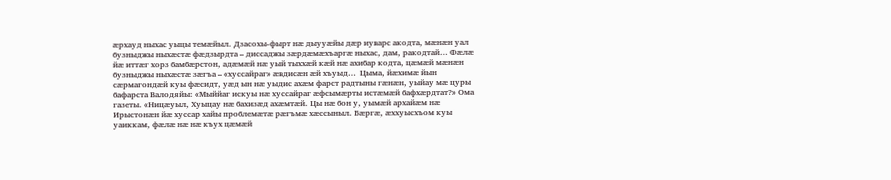ӕрхауд ныхас уыцы темӕйыл. Дзасохы-фырт нӕ дыууӕйы дӕр иуварс акодта, мӕнӕн уал бузныджы ныхӕстӕ фӕдзырдта – диссаджы зӕрдӕмӕхъаргӕ ныхас, дам, ракодтай… Фӕлӕ йӕ иттӕг хорз бамбӕрстон, адӕмӕй нӕ уый тыххӕй кӕй нӕ ахибар кодта, цӕмӕй мӕнӕн бузныджы ныхӕстӕ зӕгъа – «хуссайраг» ӕвдисӕн ӕй хъуыд…  Цыма, йӕхимӕ йын сӕрмагондӕй куы фӕсидт, уӕд ын нӕ уыдис ахӕм фарст радтыны гӕнӕн, уыйау мӕ цуры бафарста Валодяйы: «Мыййаг искуы нӕ хуссайраг ӕфсымӕрты истӕмӕй бафхӕрдтат?» Ома газеты. «Ницӕуыл, Хуыцау нӕ бахизӕд ахӕмтӕй. Цы нӕ бон у, уымӕй архайӕм нӕ Ирыстонӕн йӕ хуссар хайы проблемӕтӕ рӕгъмӕ хӕссыныл. Бӕргӕ, ӕххуысхъом куы уаиккам, фӕлӕ нӕ нӕ къух цӕмӕй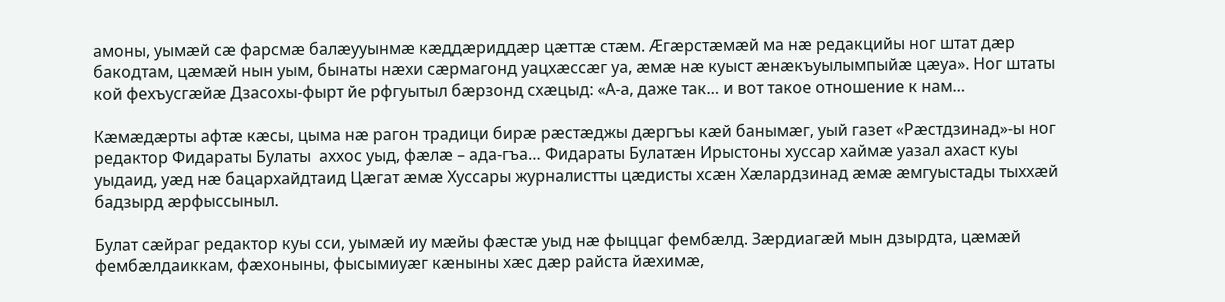амоны, уымӕй сӕ фарсмӕ балӕууынмӕ кӕддӕриддӕр цӕттӕ стӕм. Æгӕрстӕмӕй ма нӕ редакцийы ног штат дӕр бакодтам, цӕмӕй нын уым, бынаты нӕхи сӕрмагонд уацхӕссӕг уа, ӕмӕ нӕ куыст ӕнӕкъуылымпыйӕ цӕуа». Ног штаты кой фехъусгӕйӕ Дзасохы-фырт йе рфгуытыл бӕрзонд схӕцыд: «А-а, даже так… и вот такое отношение к нам…

Кӕмӕдӕрты афтӕ кӕсы, цыма нӕ рагон традици бирӕ рӕстӕджы дӕргъы кӕй банымӕг, уый газет «Рӕстдзинад»-ы ног редактор Фидараты Булаты  аххос уыд, фӕлӕ – ада-гъа… Фидараты Булатӕн Ирыстоны хуссар хаймӕ уазал ахаст куы уыдаид, уӕд нӕ бацархайдтаид Цӕгат ӕмӕ Хуссары журналистты цӕдисты хсӕн Хӕлардзинад ӕмӕ ӕмгуыстады тыххӕй бадзырд ӕрфыссыныл.

Булат сӕйраг редактор куы сси, уымӕй иу мӕйы фӕстӕ уыд нӕ фыццаг фембӕлд. Зӕрдиагӕй мын дзырдта, цӕмӕй фембӕлдаиккам, фӕхоныны, фысымиуӕг кӕныны хӕс дӕр райста йӕхимӕ,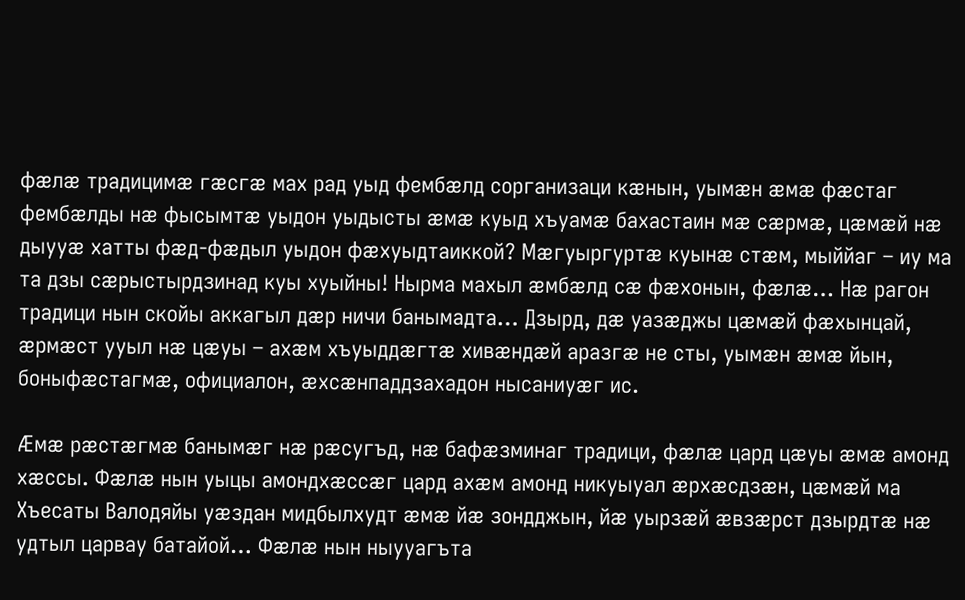фӕлӕ традицимӕ гӕсгӕ мах рад уыд фембӕлд сорганизаци кӕнын, уымӕн ӕмӕ фӕстаг фембӕлды нӕ фысымтӕ уыдон уыдысты ӕмӕ куыд хъуамӕ бахастаин мӕ сӕрмӕ, цӕмӕй нӕ дыууӕ хатты фӕд-фӕдыл уыдон фӕхуыдтаиккой? Мӕгуыргуртӕ куынӕ стӕм, мыййаг – иу ма та дзы сӕрыстырдзинад куы хуыйны! Нырма махыл ӕмбӕлд сӕ фӕхонын, фӕлӕ… Нӕ рагон традици нын скойы аккагыл дӕр ничи банымадта… Дзырд, дӕ уазӕджы цӕмӕй фӕхынцай, ӕрмӕст ууыл нӕ цӕуы – ахӕм хъуыддӕгтӕ хивӕндӕй аразгӕ не сты, уымӕн ӕмӕ йын, боныфӕстагмӕ, официалон, ӕхсӕнпаддзахадон нысаниуӕг ис.

Æмӕ рӕстӕгмӕ банымӕг нӕ рӕсугъд, нӕ бафӕзминаг традици, фӕлӕ цард цӕуы ӕмӕ амонд хӕссы. Фӕлӕ нын уыцы амондхӕссӕг цард ахӕм амонд никуыуал ӕрхӕсдзӕн, цӕмӕй ма Хъесаты Валодяйы уӕздан мидбылхудт ӕмӕ йӕ зондджын, йӕ уырзӕй ӕвзӕрст дзырдтӕ нӕ удтыл царвау батайой… Фӕлӕ нын ныууагъта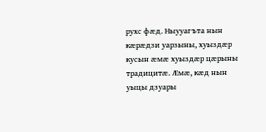рухс фӕд. Ныууагъта нын кӕрӕдзи уарзыны, хуыздӕр кусын ӕмӕ хуыздӕр цӕрыны традицитӕ. Ӕмӕ, кӕд нын уыцы дзуары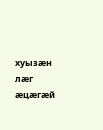хуызӕн лӕг ӕцӕгӕй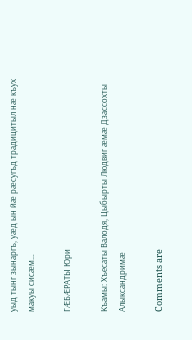уыд тынг зынаргъ, уӕд ын йӕ рӕсугъд традицитыл нӕ къух макуы сисӕм…

ГÆБÆРАТЫ Юри

Къамы: Хъесаты Валодя, Цыбырты Людвиг æмæ Дзассохты Алыксандримæ

Comments are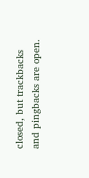closed, but trackbacks and pingbacks are open.